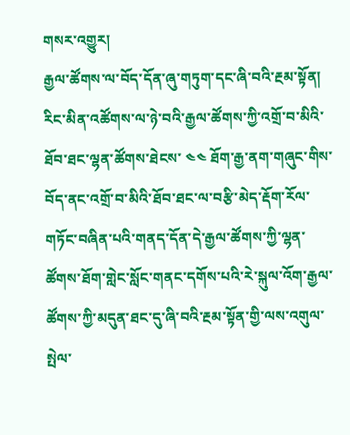གསར་འགྱུར།
རྒྱལ་ཚོགས་ལ་བོད་དོན་ཞུ་གཏུག་དང་ཞི་བའི་རྔམ་སྟོན།
རིང་མིན་འཚོགས་ལ་ཉེ་བའི་རྒྱལ་ཚོགས་ཀྱི་འགྲོ་བ་མིའི་ཐོབ་ཐང་ལྷན་ཚོགས་ཐེངས་ ༤༤ ཐོག་རྒྱ་ནག་གཞུང་གིས་བོད་ནང་འགྲོ་བ་མིའི་ཐོབ་ཐང་ལ་བརྩི་མེད་རྡོག་རོལ་གཏོང་བཞིན་པའི་གནད་དོན་དེ་རྒྱལ་ཚོགས་ཀྱི་ལྷན་ཚོགས་ཐོག་གླེང་སློང་གནང་དགོས་པའི་རེ་སྐུལ་འོག་རྒྱལ་ཚོགས་ཀྱི་མདུན་ཐང་དུ་ཞི་བའི་རྔམ་སྟོན་གྱི་ལས་འགུལ་སྤེལ་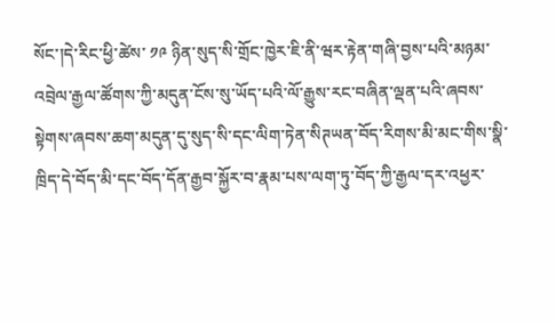སོང་།དེ་རིང་ཕྱི་ཚེས་ ༡༩ ཉིན་སུད་སི་གྲོང་ཁྱེར་ཇི་ནི་ཝར་རྟེན་གཞི་བྱས་པའི་མཉམ་འབྲེལ་རྒྱལ་ཚོགས་ཀྱི་མདུན་ངོས་སུ་ཡོད་པའི་ལོ་རྒྱུས་རང་བཞིན་ལྡན་པའི་ཞབས་སྟེགས་ཞབས་ཆག་མདུན་དུ་སུད་སི་དང་ལིག་ཏེན་སིཊཡན་བོད་རིགས་མི་མང་གིས་སྣི་ཁྲིད་དེ་བོད་མི་དང་བོད་དོན་རྒྱབ་སྐྱོར་བ་རྣམ་པས་ལག་ཏུ་བོད་ཀྱི་རྒྱལ་དར་འཕྱར་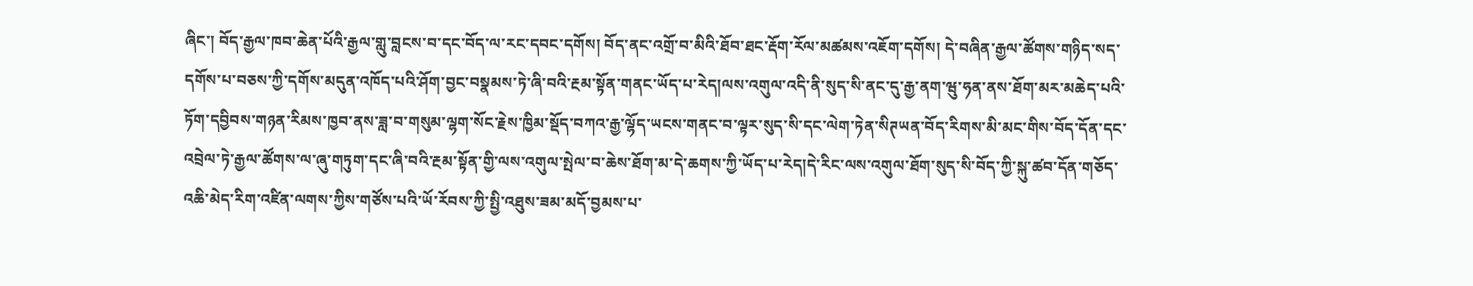ཞིང་། བོད་རྒྱལ་ཁབ་ཆེན་པོའི་རྒྱལ་གླུ་བླངས་བ་དང་བོད་ལ་རང་དབང་དགོས། བོད་ནང་འགྲོ་བ་མིའི་ཐོབ་ཐང་རྡོག་རོལ་མཚམས་འཇོག་དགོས། དེ་བཞིན་རྒྱལ་ཚོགས་གཉིད་སད་དགོས་པ་བཅས་ཀྱི་དགོས་མདུན་འཁོད་པའི་ཤོག་བྱང་བསྣམས་ཏེ་ཞི་བའི་རྔམ་སྟོན་གནང་ཡོད་པ་རེད།ལས་འགུལ་འདི་ནི་སུད་སི་ནང་དུ་རྒྱ་ནག་ཝུ་ཧན་ནས་ཐོག་མར་མཆེད་པའི་ཏོག་དབྱིབས་གཉན་རིམས་ཁྱབ་ནས་ཟླ་བ་གསུམ་ལྷག་སོང་རྗེས་ཁྱིམ་སྡོད་བཀའ་རྒྱ་ལྷོད་ཡངས་གནང་བ་ལྟར་སུད་སི་དང་ལེག་ཏེན་སིཊཡན་བོད་རིགས་མི་མང་གིས་བོད་དོན་དང་འབྲེལ་ཏེ་རྒྱལ་ཚོགས་ལ་ཞུ་གཏུག་དང་ཞི་བའི་རྔམ་སྟོན་གྱི་ལས་འགུལ་སྤེལ་བ་ཆེས་ཐོག་མ་དེ་ཆགས་ཀྱི་ཡོད་པ་རེད།དེ་རིང་ལས་འགུལ་ཐོག་སུད་སི་བོད་ཀྱི་སྐུ་ཚབ་དོན་གཅོད་འཆི་མེད་རིག་འཛིན་ལགས་ཀྱིས་གཙོས་པའི་ཡོ་རོབས་ཀྱི་སྤྱི་འཐུས་ཟམ་མདོ་བྱམས་པ་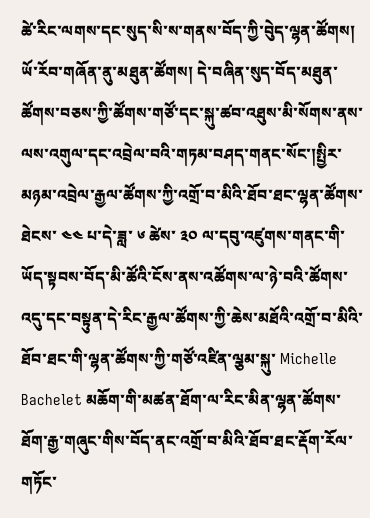ཚེ་རིང་ལགས་དང་སུད་སི་ས་གནས་བོད་ཀྱི་བེུད་ལྷན་ཚོགས། ཡོ་རོབ་གཞོན་ནུ་མཐུན་ཚོགས། དེ་བཞིན་སུད་བོད་མཐུན་ཚོགས་བཅས་ཀྱི་ཚོགས་གཙོ་དང་སྐུ་ཚབ་འཐུས་མི་སོགས་ནས་ལས་འགུལ་དང་འབྲེལ་བའི་གཏམ་བཤད་གནང་སོང་།སྤྱིར་མཉམ་འབྲེལ་རྒྱལ་ཚོགས་ཀྱི་འགྲོ་བ་མིའི་ཐོབ་ཐང་ལྷན་ཚོགས་ཐེངས་ ༤༤ པ་དེ་ཟླ་ ༦ ཚེས་ ༣༠ ལ་དབུ་འཛུགས་གནང་གི་ཡོད་སྟབས་བོད་མི་ཚོའི་ངོས་ནས་འཚོགས་ལ་ཉེ་བའི་ཚོགས་འདུ་དང་བསྟུན་དེ་རིང་རྒྱལ་ཚོགས་ཀྱི་ཆེས་མཐོའི་འགྲོ་བ་མིའི་ཐོབ་ཐང་གི་ལྷན་ཚོགས་ཀྱི་གཙོ་འཛིན་ལྕམ་སྐུ་ Michelle Bachelet མཆོག་གི་མཚན་ཐོག་ལ་རིང་མིན་ལྷན་ཚོགས་ཐོག་རྒྱ་གཞུང་གིས་བོད་ནང་འགྲོ་བ་མིའི་ཐོབ་ཐང་རྡོག་རོལ་གཏོང་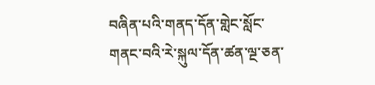བཞིན་པའི་གནད་དོན་གླེང་སློང་གནང་བའི་རེ་སྐུལ་དོན་ཚན་ལྔ་ཅན་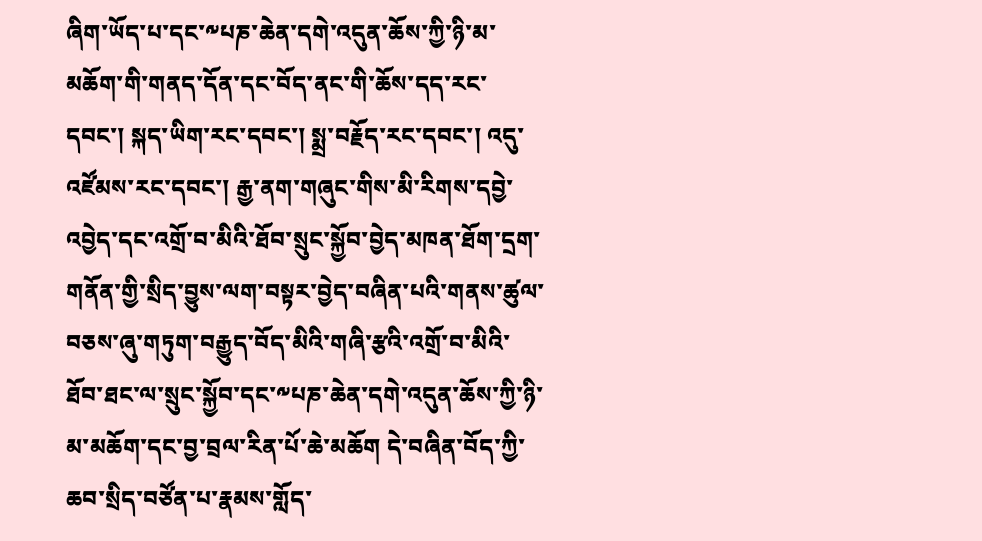ཞིག་ཡོད་པ་དང་༸པཎ་ཆེན་དགེ་འདུན་ཆོས་ཀྱི་ཉི་མ་མཆོག་གི་གནད་དོན་དང་བོད་ནང་གི་ཆོས་དད་རང་དབང་། སྐད་ཡིག་རང་དབང་། སྨྲ་བརྗོད་རང་དབང་། འདུ་འཛོམས་རང་དབང་། རྒྱ་ནག་གཞུང་གིས་མི་རིགས་དབྱེ་འབྱེད་དང་འགྲོ་བ་མིའི་ཐོབ་སྲུང་སྐྱོབ་བྱེད་མཁན་ཐོག་དྲག་གནོན་གྱི་སྲིད་བྱུས་ལག་བསྟར་བྱེད་བཞིན་པའི་གནས་ཚུལ་བཅས་ཞུ་གཏུག་བརྒྱུད་བོད་མིའི་གཞི་རྩའི་འགྲོ་བ་མིའི་ཐོབ་ཐང་ལ་སྲུང་སྐྱོབ་དང་༸པཎ་ཆེན་དགེ་འདུན་ཆོས་ཀྱི་ཉི་མ་མཆོག་དང་བྱ་བྲལ་རིན་པོ་ཆེ་མཆོག དེ་བཞིན་བོད་ཀྱི་ཆབ་སྲིད་བཙོན་པ་རྣམས་གློད་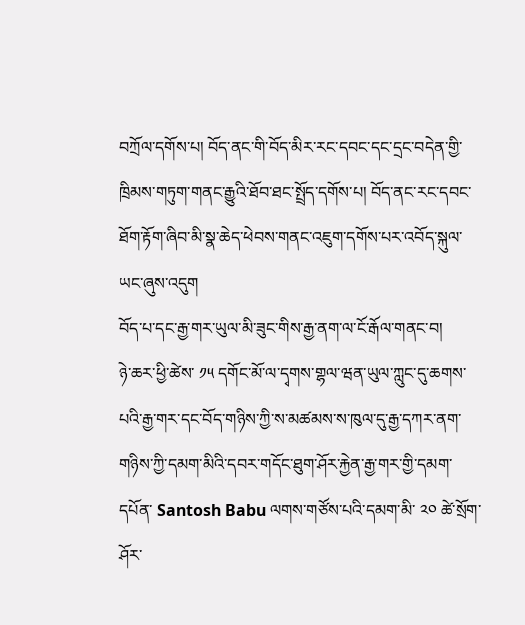བཀྲོལ་དགོས་པ། བོད་ནང་གི་བོད་མིར་རང་དབང་དང་དྲང་བདེན་གྱི་ཁྲིམས་གཏུག་གནང་རྒྱུའི་ཐོབ་ཐང་སྤྲོད་དགོས་པ། བོད་ནང་རང་དབང་ཐོག་རྟོག་ཞིབ་མི་སྣ་ཆེད་ཕེབས་གནང་འཇུག་དགོས་པར་འབོད་སྐུལ་ཡང་ཞུས་འདུག
བོད་པ་དང་རྒྱ་གར་ཡུལ་མི་ཟུང་གིས་རྒྱ་ནག་ལ་ངོ་རྒོལ་གནང་བ།
ཉེ་ཆར་ཕྱི་ཚེས་ ༡༥ དགོང་མོ་ལ་དྭགས་གྷལ་ཝན་ཡུལ་ཀླུང་དུ་ཆགས་པའི་རྒྱ་གར་དང་བོད་གཉིས་ཀྱི་ས་མཚམས་ས་ཁུལ་དུ་རྒྱ་དཀར་ནག་གཉིས་ཀྱི་དམག་མིའི་དབར་གདོང་ཐུག་ཤོར་རྐྱེན་རྒྱ་གར་གྱི་དམག་དཔོན་ Santosh Babu ལགས་གཙོས་པའི་དམག་མི་ ༢༠ ཚེ་སྲོག་ཤོར་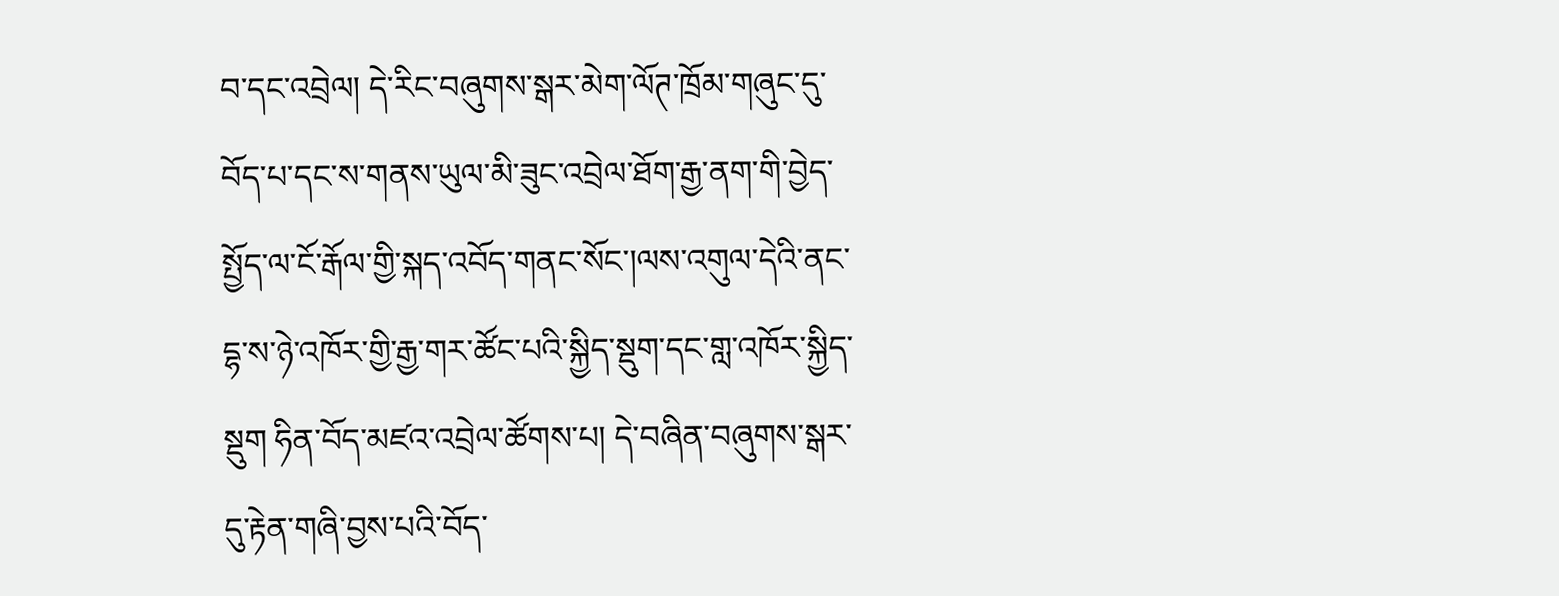བ་དང་འབྲེལ། དེ་རིང་བཞུགས་སྒར་མེག་ལོཊ་ཁྲོམ་གཞུང་དུ་བོད་པ་དང་ས་གནས་ཡུལ་མི་ཟུང་འབྲེལ་ཐོག་རྒྱ་ནག་གི་བྱེད་སྤྱོད་ལ་ངོ་རྒོལ་གྱི་སྐད་འབོད་གནང་སོང་།ལས་འགུལ་དེའི་ནང་དྷ་ས་ཉེ་འཁོར་གྱི་རྒྱ་གར་ཚོང་པའི་སྐྱིད་སྡུག་དང་གླ་འཁོར་སྐྱིད་སྡུག ཧིན་བོད་མཛའ་འབྲེལ་ཚོགས་པ། དེ་བཞིན་བཞུགས་སྒར་དུ་རྟེན་གཞི་བྱས་པའི་བོད་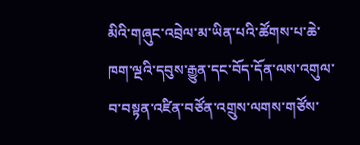མིའི་གཞུང་འབྲེལ་མ་ཡིན་པའི་ཚོགས་པ་ཆེ་ཁག་ལྔའི་དབུས་རྒྱུན་དང་བོད་དོན་ལས་འགུལ་བ་བསྟན་འཛིན་བཙོན་འགྲུས་ལགས་གཙོས་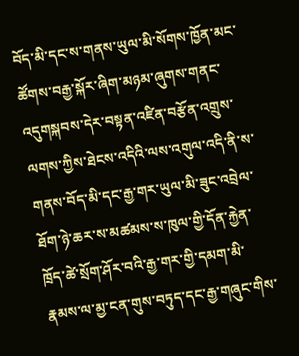བོད་མི་དང་ས་གནས་ཡུལ་མི་སོགས་ཁྱོན་མང་ཚོགས་བརྒྱ་སྐོར་ཞིག་མཉམ་ཞུགས་གནང་འདུགསྐབས་དེར་བསྟན་འཛིན་བརྩོན་འགྲུས་ལགས་ཀྱིས་ཐེངས་འདིའི་ལས་འགུལ་འདི་ནི་ས་གནས་བོད་མི་དང་རྒྱ་གར་ཡུལ་མི་ཟུང་འབྲེལ་ཐོག་ཉེ་ཆར་ས་མཚམས་ས་ཁུལ་གྱི་དོན་རྐྱེན་ཁྲོད་ཚེ་སྲོག་ཤོར་བའི་རྒྱ་གར་གྱི་དམག་མི་རྣམས་ལ་མྱ་ངན་གུས་བཏུད་དང་རྒྱ་གཞུང་གིས་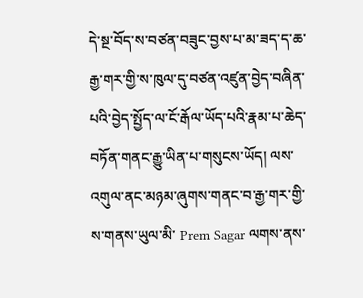དེ་སྔ་བོད་ས་བཙན་བཟུང་བྱས་པ་མ་ཟད་ད་ཆ་རྒྱ་གར་གྱི་ས་ཁུལ་དུ་བཙན་འཛུན་བྱེད་བཞིན་པའི་བྱེད་སྤྱོད་ལ་ངོ་རྒོལ་ཡོད་པའི་རྣམ་པ་ཆེད་བཏོན་གནང་རྒྱུ་ཡིན་པ་གསུངས་ཡོད། ལས་འགུལ་ནང་མཉམ་ཞུགས་གནང་བ་རྒྱ་གར་གྱི་ས་གནས་ཡུལ་མི་ Prem Sagar ལགས་ནས་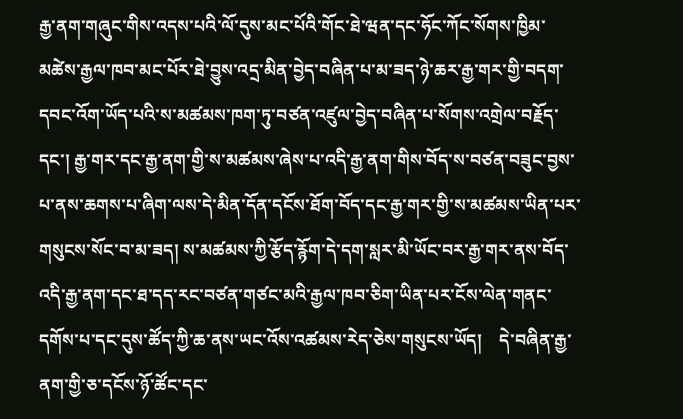རྒྱ་ནག་གཞུང་གིས་འདས་པའི་ལོ་དུས་མང་པོའི་གོང་ཐེ་ཝན་དང་ཧོང་ཀོང་སོགས་ཁྱིམ་མཚེས་རྒྱལ་ཁབ་མང་པོར་ཐེ་བྱུས་འདྲ་མིན་བྱེད་བཞིན་པ་མ་ཟད་ཉེ་ཆར་རྒྱ་གར་གྱི་བདག་དབང་འོག་ཡོད་པའི་ས་མཚམས་ཁག་ཏུ་བཙན་འཛུལ་བྱེད་བཞིན་པ་སོགས་འགྲེལ་བརྗོད་དང་། རྒྱ་གར་དང་རྒྱ་ནག་གྱི་ས་མཚམས་ཞེས་པ་འདི་རྒྱ་ནག་གིས་བོད་ས་བཙན་བཟུང་བྱས་པ་ནས་ཆགས་པ་ཞིག་ལས་དེ་མིན་དོན་དངོས་ཐོག་བོད་དང་རྒྱ་གར་གྱི་ས་མཚམས་ཡིན་པར་གསུངས་སོང་བ་མ་ཟད། ས་མཚམས་ཀྱི་རྩོད་རྙོག་དེ་དག་སླར་མི་ཡོང་བར་རྒྱ་གར་ནས་བོད་འདི་རྒྱ་ནག་དང་ཐ་དད་རང་བཙན་གཙང་མའི་རྒྱལ་ཁབ་ཅིག་ཡིན་པར་ངོས་ལེན་གནང་དགོས་པ་དང་དུས་ཚོད་ཀྱི་ཆ་ནས་ཡང་འོས་འཚམས་རེད་ཅེས་གསུངས་ཡོད།    དེ་བཞིན་རྒྱ་ནག་གྱི་ཅ་དངོས་ཉོ་ཚོང་དང་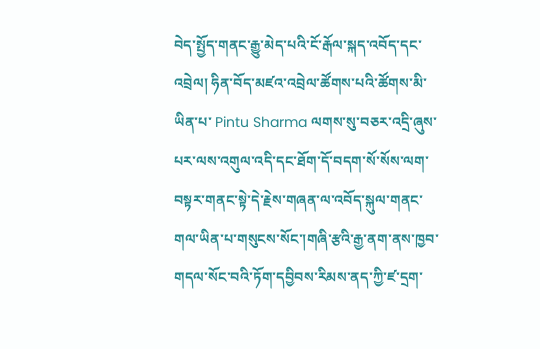བེད་སྤྱོད་གནང་རྒྱུ་མེད་པའི་ངོ་རྒོལ་སྐད་འབོད་དང་འབྲེལ། ཧིན་བོད་མཛའ་འབྲེལ་ཚོགས་པའི་ཚོགས་མི་ཡིན་པ་ Pintu Sharma ལགས་སུ་བཅར་འདྲི་ཞུས་པར་ལས་འགུལ་འདི་དང་ཐོག་དོ་བདག་སོ་སོས་ལག་བསྟར་གནང་སྟེ་དེ་རྗེས་གཞན་ལ་འབོད་སྐུལ་གནང་གལ་ཡིན་པ་གསུངས་སོང་།གཞི་རྩའི་རྒྱ་ནག་ནས་ཁྱབ་གདལ་སོང་བའི་ཏོག་དབྱིབས་རིམས་ནད་ཀྱི་ཛ་དྲག་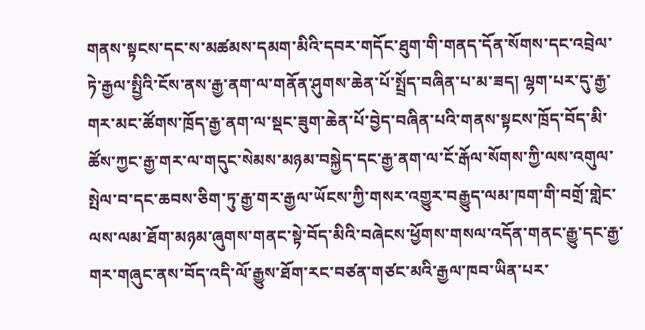གནས་སྟངས་དང་ས་མཚམས་དམག་མིའི་དབར་གདོང་ཐུག་གི་གནད་དོན་སོགས་དང་འབྲེལ་ཏེ་རྒྱལ་སྤྱིའི་ངོས་ནས་རྒྱ་ནག་ལ་གནོན་ཤུགས་ཆེན་པོ་སྤྲོད་བཞིན་པ་མ་ཟད། ལྷག་པར་དུ་རྒྱ་གར་མང་ཚོགས་ཁྲོད་རྒྱ་ནག་ལ་སྡང་ཟུག་ཆེན་པོ་བྱེད་བཞིན་པའི་གནས་སྟངས་ཁྲོད་བོད་མི་ཚོས་ཀྱང་རྒྱ་གར་ལ་གདུང་སེམས་མཉམ་བསྐྱེད་དང་རྒྱ་ནག་ལ་ངོ་རྒོལ་སོགས་ཀྱི་ལས་འགུལ་སྤེལ་བ་དང་ཆབས་ཅིག་ཏུ་རྒྱ་གར་རྒྱལ་ཡོངས་ཀྱི་གསར་འགྱུར་བརྒྱུད་ལམ་ཁག་གི་བགྲོ་གླེང་ལས་ལམ་ཐོག་མཉམ་ཞུགས་གནང་སྟེ་བོད་མིའི་བཞེངས་ཕྱོགས་གསལ་འདོན་གནང་རྒྱུ་དང་རྒྱ་གར་གཞུང་ནས་བོད་འདི་ལོ་རྒྱུས་ཐོག་རང་བཙན་གཙང་མའི་རྒྱལ་ཁབ་ཡིན་པར་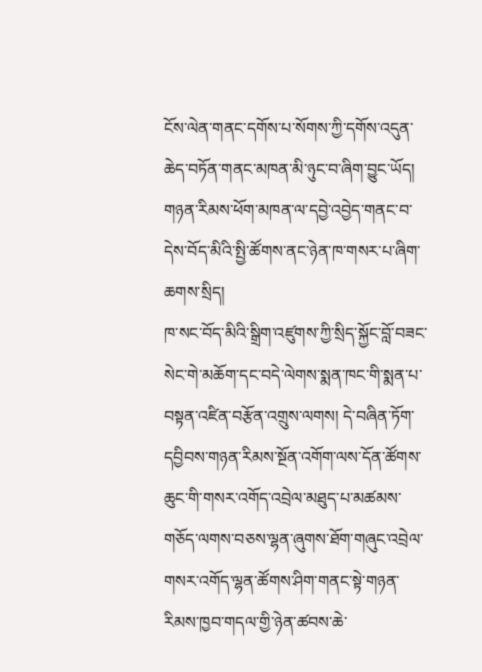ངོས་ལེན་གནང་དགོས་པ་སོགས་ཀྱི་དགོས་འདུན་ཆེད་བཏོན་གནང་མཁན་མི་ཉུང་བ་ཞིག་བྱུང་ཡོད།
གཉན་རིམས་ཕོག་མཁན་ལ་དབྱེ་འབྱེད་གནང་བ་དེས་བོད་མིའི་སྤྱི་ཚོགས་ནང་ཉེན་ཁ་གསར་པ་ཞིག་ཆགས་སྲིད།
ཁ་སང་བོད་མིའི་སྒྲིག་འཛུགས་ཀྱི་སྲིད་སྐྱོང་བློ་བཟང་སེང་གེ་མཆོག་དང་བདེ་ལེགས་སྨན་ཁང་གི་སྨན་པ་བསྟན་འཛིན་བརྩོན་འགྲུས་ལགས། དེ་བཞིན་ཏོག་དབྱིབས་གཉན་རིམས་སྔོན་འགོག་ལས་དོན་ཚོགས་ཆུང་གི་གསར་འགོད་འབྲེལ་མཐུད་པ་མཚམས་གཅོད་ལགས་བཅས་ལྷན་ཞུགས་ཐོག་གཞུང་འབྲེལ་གསར་འགོད་ལྷན་ཚོགས་ཤིག་གནང་སྟེ་གཉན་རིམས་ཁྱབ་གདལ་གྱི་ཉེན་ཚབས་ཆེ་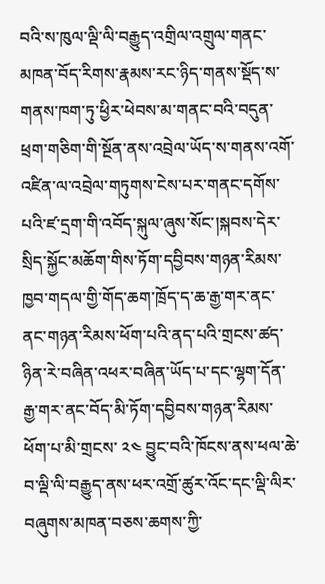བའི་ས་ཁུལ་ལྡི་ལི་བརྒྱུད་འགྲིལ་འགྲུལ་གནང་མཁན་བོད་རིགས་རྣམས་རང་ཉིད་གནས་སྡོད་ས་གནས་ཁག་ཏུ་ཕྱིར་ཕེབས་མ་གནང་བའི་བདུན་ཕྲག་གཅིག་གི་སྔོན་ནས་འབྲེལ་ཡོད་ས་གནས་འགོ་འཛིན་ལ་འབྲེལ་གཏུགས་ངེས་པར་གནང་དགོས་པའི་ཛ་དྲག་གི་འབོད་སྐུལ་ཞུས་སོང་།སྐབས་དེར་སྲིད་སྐྱོང་མཆོག་གིས་ཏོག་དབྱིབས་གཉན་རིམས་ཁྱབ་གདལ་གྱི་གོད་ཆག་ཁྲོད་ད་ཆ་རྒྱ་གར་ནང་ནང་གཉན་རིམས་ཕོག་པའི་ནད་པའི་གྲངས་ཚད་ཉིན་རེ་བཞིན་འཕར་བཞིན་ཡོད་པ་དང་ལྷག་དོན་རྒྱ་གར་ནང་བོད་མི་ཏོག་དབྱིབས་གཉན་རིམས་ཕོག་པ་མི་གྲངས་ ༢༤ བྱུང་བའི་ཁོངས་ནས་ཕལ་ཆེ་བ་ལྡི་ལི་བརྒྱུད་ནས་ཕར་འགྲོ་ཚུར་འོང་དང་ལྡི་ལིར་བཞུགས་མཁན་བཅས་ཆགས་ཀྱི་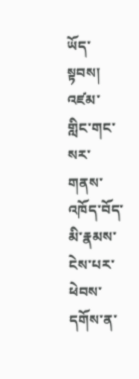ཡོད་སྟབས། འཛམ་གླིང་གང་སར་གནས་འཁོད་བོད་མི་རྣམས་ངེས་པར་ཕེབས་དགོས་ན་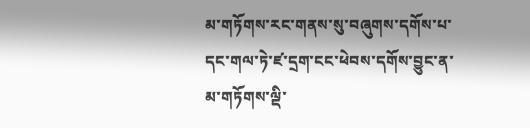མ་གཏོགས་རང་གནས་སུ་བཞུགས་དགོས་པ་དང་གལ་ཏེ་ཛ་དྲག་ངང་ཕེབས་དགོས་བྱུང་ན་མ་གཏོགས་ལྡི་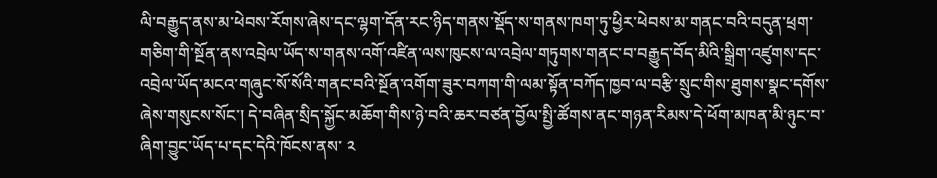ལི་བརྒྱུད་ནས་མ་ཕེབས་རོགས་ཞེས་དང་ལྷག་དོན་རང་ཉིད་གནས་སྡོད་ས་གནས་ཁག་ཏུ་ཕྱིར་ཕེབས་མ་གནང་བའི་བདུན་ཕྲག་གཅིག་གི་སྔོན་ནས་འབྲེལ་ཡོད་ས་གནས་འགོ་འཛིན་ལས་ཁུངས་ལ་འབྲེལ་གཏུགས་གནང་བ་བརྒྱུད་བོད་མིའི་སྒྲིག་འཛུགས་དང་འབྲེལ་ཡོད་མངའ་གཞུང་སོ་སོའི་གནང་བའི་སྔོན་འགོག་ཟུར་བཀག་གི་ལམ་སྟོན་བཀོད་ཁྱབ་ལ་བརྩི་སྲུང་གིས་ཐུགས་སྣང་དགོས་ཞེས་གསུངས་སོང་། དེ་བཞིན་སྲིད་སྐྱོང་མཆོག་གིས་ཉེ་བའི་ཆར་བཙན་བྱོལ་སྤྱི་ཚོགས་ནང་གཉན་རིམས་དེ་ཕོག་མཁན་མི་ཉུང་བ་ཞིག་བྱུང་ཡོད་པ་དང་དེའི་ཁོངས་ནས་ ༢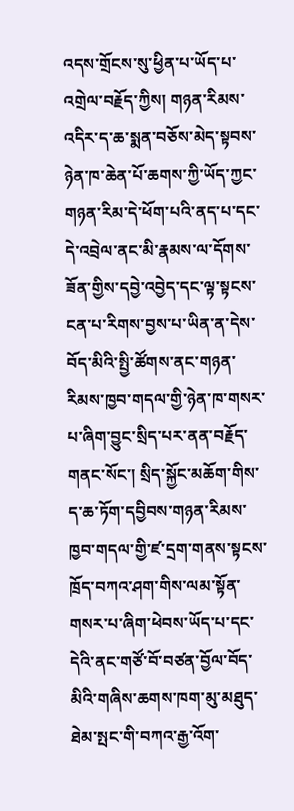འདས་གྲོངས་སུ་ཕྱིན་པ་ཡོད་པ་འགྲེལ་བརྗོད་ཀྱིས། གཉན་རིམས་འདིར་ད་ཆ་སྨན་བཅོས་མེད་སྟབས་ཉེན་ཁ་ཆེན་པོ་ཆགས་ཀྱི་ཡོད་ཀྱང་གཉན་རིམ་དེ་ཕོག་པའི་ནད་པ་དང་དེ་འབྲེལ་ནང་མི་རྣམས་ལ་དོགས་ཟོན་གྱིས་དབྱེ་འབྱེད་དང་ལྟ་སྟངས་ངན་པ་རིགས་བྱས་པ་ཡིན་ན་དེས་བོད་མིའི་སྤྱི་ཚོགས་ནང་གཉན་རིམས་ཁྱབ་གདལ་གྱི་ཉེན་ཁ་གསར་པ་ཞིག་བྱུང་སྲིད་པར་ནན་བརྗོད་གནང་སོང་། སྲིད་སྐྱོང་མཆོག་གིས་ད་ཆ་ཏོག་དབྱིབས་གཉན་རིམས་ཁྱབ་གདལ་གྱི་ཛ་དྲག་གནས་སྟངས་ཁྲོད་བཀའ་ཤག་གིས་ལམ་སྟོན་གསར་པ་ཞིག་ཕེབས་ཡོད་པ་དང་དེའི་ནང་གཙོ་བོ་བཙན་བྱོལ་བོད་མིའི་གཞིས་ཆགས་ཁག་མུ་མཐུད་ཐེམ་སྤང་གི་བཀའ་རྒྱ་འོག་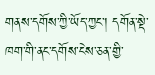གནས་དགོས་ཀྱི་ཡོད་ཀྱང་། དགོན་སྡེ་ཁག་གི་ནང་དགོས་ངེས་ཅན་གྱི་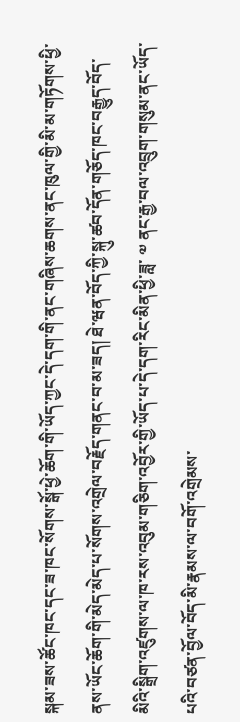སྐམ་ཟས་ཚོང་ཁང་དང་ཟ་ཁང་སོགས་སྒོ་ཕྱེ་ཆོག་གི་ཡོད་ཀྱང་དེ་དག་གི་ནང་གཞིས་ཆགས་ནང་ཁུལ་གྱི་མི་མ་གཏོགས་ཕྱི་ནས་ཡོང་ཆོག་གི་མེད་མེད་པ་སོགས་འགྲེལ་བརྗོད་གནང་བ་མ་ཟད། ཐེ་ཝན་བོད་ཀྱི་སྐུ་ཚབ་དོན་གཅོད་ཁང་བརྒྱུད་བོད་མིའི་སྒྲིག་འཛུགས་ལ་ཁ་རས་འབུམ་གཅིག་འབྱོར་གྱི་ཡོད་པ་དེ་དག་རིང་མིན་ཕྱི་ཟླ་ ༧ ནང་རྒྱ་བལ་འབྲུག་གསུམ་ནང་ཡོད་པའི་བཙན་བྱོལ་བོད་མི་རྣམས་ལ་བགོ་འགྲེམས་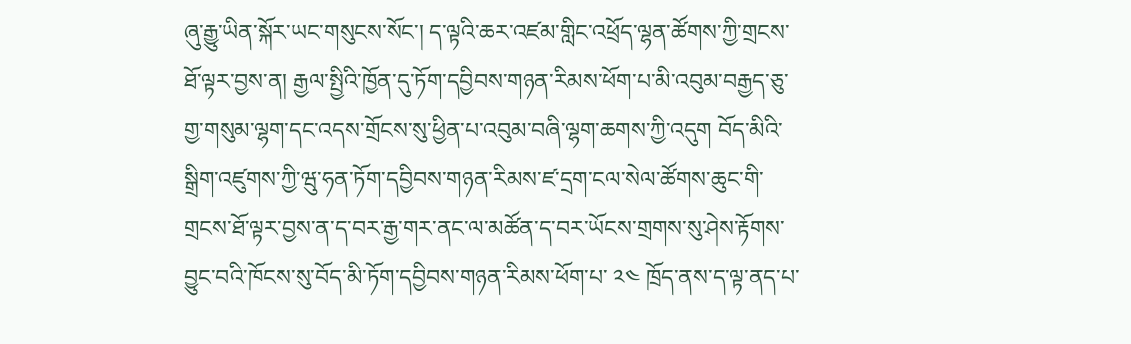ཞུ་རྒྱུ་ཡིན་སྐོར་ཡང་གསུངས་སོང་། ད་ལྟའི་ཆར་འཛམ་གླིང་འཕྲོད་ལྷན་ཚོགས་ཀྱི་གྲངས་ཐོ་ལྟར་བྱས་ན། རྒྱལ་སྤྱིའི་ཁྱོན་དུ་ཏོག་དབྱིབས་གཉན་རིམས་ཕོག་པ་མི་འབུམ་བརྒྱད་ཅུ་གྱ་གསུམ་ལྷག་དང་འདས་གྲོངས་སུ་ཕྱིན་པ་འབུམ་བཞི་ལྷག་ཆགས་ཀྱི་འདུག བོད་མིའི་སྒྲིག་འཛུགས་ཀྱི་ཝུ་ཧན་ཏོག་དབྱིབས་གཉན་རིམས་ཛ་དྲག་ངལ་སེལ་ཚོགས་ཆུང་གི་གྲངས་ཐོ་ལྟར་བྱས་ན་ད་བར་རྒྱ་གར་ནང་ལ་མཚོན་ད་བར་ཡོངས་གྲགས་སུ་ཤེས་རྟོགས་བྱུང་བའི་ཁོངས་སུ་བོད་མི་ཏོག་དབྱིབས་གཉན་རིམས་ཕོག་པ་ ༢༤ ཁྲོད་ནས་ད་ལྟ་ནད་པ་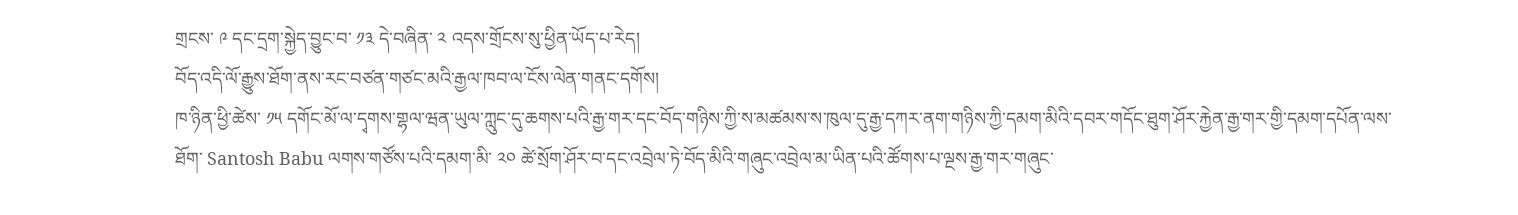གྲངས་ ༩ དང་དྲག་སྐྱེད་བྱུང་བ་ ༡༣ དེ་བཞིན་ ༢ འདས་གྲོངས་སུ་ཕྱིན་ཡོད་པ་རེད།
བོད་འདི་ལོ་རྒྱུས་ཐོག་ནས་རང་བཙན་གཙང་མའི་རྒྱལ་ཁབ་ལ་ངོས་ལེན་གནང་དགོས།
ཁ་ཉིན་ཕྱི་ཚེས་ ༡༥ དགོང་མོ་ལ་དྭགས་གྷལ་ཝན་ཡུལ་ཀླུང་དུ་ཆགས་པའི་རྒྱ་གར་དང་བོད་གཉིས་ཀྱི་ས་མཚམས་ས་ཁུལ་དུ་རྒྱ་དཀར་ནག་གཉིས་ཀྱི་དམག་མིའི་དབར་གདོང་ཐུག་ཤོར་རྐྱེན་རྒྱ་གར་གྱི་དམག་དཔོན་ལས་ཐོག་ Santosh Babu ལགས་གཙོས་པའི་དམག་མི་ ༢༠ ཚེ་སྲོག་ཤོར་བ་དང་འབྲེལ་ཏེ་བོད་མིའི་གཞུང་འབྲེལ་མ་ཡིན་པའི་ཚོགས་པ་ལྔས་རྒྱ་གར་གཞུང་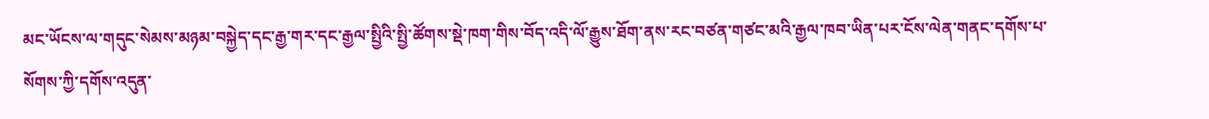མང་ཡོངས་ལ་གདུང་སེམས་མཉམ་བསྐྱེད་དང་རྒྱ་གར་དང་རྒྱལ་སྤྱིའི་སྤྱི་ཚོགས་སྡེ་ཁག་གིས་བོད་འདི་ལོ་རྒྱུས་ཐོག་ནས་རང་བཙན་གཙང་མའི་རྒྱལ་ཁབ་ཡིན་པར་ངོས་ལེན་གནང་དགོས་པ་སོགས་ཀྱི་དགོས་འདུན་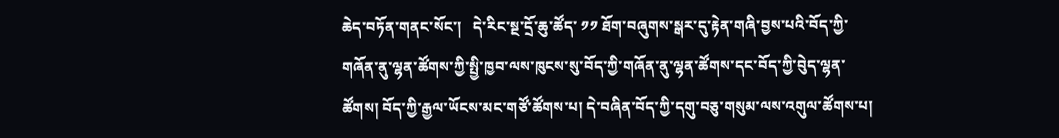ཆེད་བཏོན་གནང་སོང་།   དེ་རིང་སྔ་དྲོ་ཆུ་ཚོད་ ༡༡ ཐོག་བཞུགས་སྒར་དུ་རྟེན་གཞི་བྱས་པའི་བོད་ཀྱི་གཞོན་ནུ་ལྷན་ཚོགས་ཀྱི་སྤྱི་ཁྱབ་ལས་ཁུངས་སུ་བོད་ཀྱི་གཞོན་ནུ་ལྷན་ཚོགས་དང་བོད་ཀྱི་བེུད་ལྷན་ཚོགས། བོད་ཀྱི་རྒྱལ་ཡོངས་མང་གཙོ་ཚོགས་པ། དེ་བཞིན་བོད་ཀྱི་དགུ་བཅུ་གསུམ་ལས་འགུལ་ཚོགས་པ།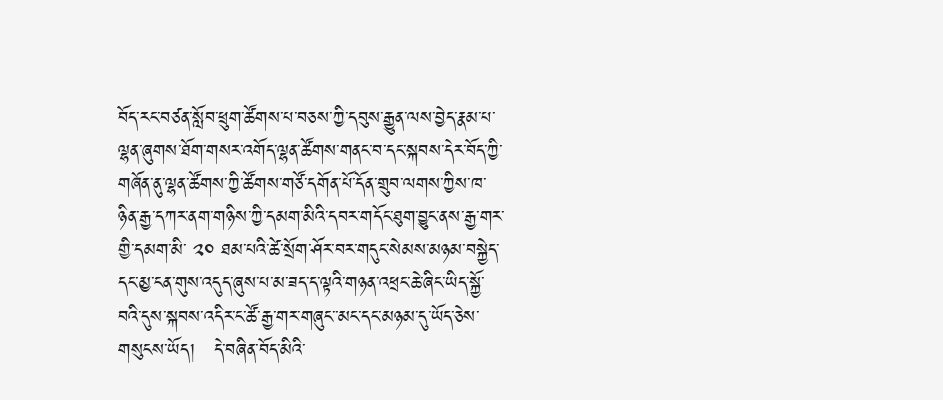བོད་རང་བཙན་སློབ་ཕྲུག་ཚོགས་པ་བཅས་ཀྱི་དབུས་རྒྱུན་ལས་བྱེད་རྣམ་པ་ལྷན་ཞུགས་ཐོག་གསར་འགོད་ལྷན་ཚོགས་གནང་བ་དང་སྐབས་དེར་བོད་ཀྱི་གཞོན་ནུ་ལྷན་ཚོགས་ཀྱི་ཚོགས་གཙོ་དགོན་པོ་དོན་གྲུབ་ལགས་ཀྱིས་ཁ་ཉིན་རྒྱ་དཀར་ནག་གཉིས་ཀྱི་དམག་མིའི་དབར་གདོང་ཐུག་བྱུང་ནས་རྒྱ་གར་གྱི་དམག་མི་ ༢༠ ཐམ་པའི་ཚེ་སྲོག་ཤོར་བར་གདུང་སེམས་མཉམ་བསྐྱེད་དང་མྱ་ངན་གུས་འདུད་ཞུས་པ་མ་ཟད་ད་ལྟའི་གཉན་འཕྲང་ཆེ་ཞིང་ཡིད་སྐྱོ་བའི་དུས་སྐབས་འདིར་ང་ཚོ་རྒྱ་གར་གཞུང་་མང་དང་མཉམ་དུ་ཡོད་ཅེས་གསུངས་ཡོད།   དེ་བཞིན་བོད་མིའི་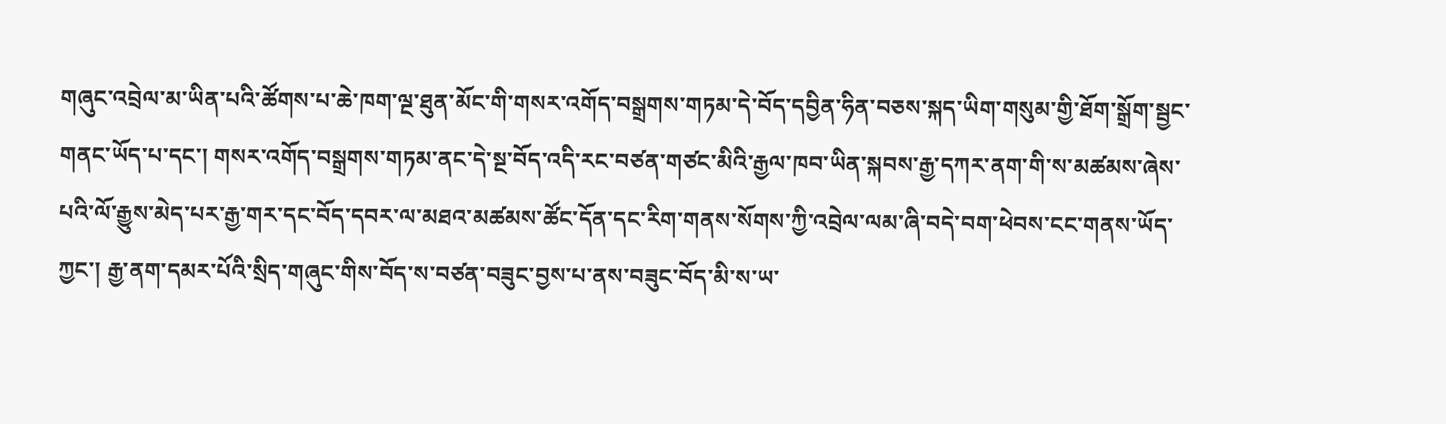གཞུང་འབྲེལ་མ་ཡིན་པའི་ཚོགས་པ་ཆེ་ཁག་ལྔ་ཐུན་མོང་གི་གསར་འགོད་བསྒྲགས་གཏམ་དེ་བོད་དབྱིན་ཧིན་བཅས་སྐད་ཡིག་གསུམ་གྱི་ཐོག་སྒྲོག་སྦྱང་གནང་ཡོད་པ་དང་། གསར་འགོད་བསྒྲགས་གཏམ་ནང་དེ་སྔ་བོད་འདི་རང་བཙན་གཙང་མིའི་རྒྱལ་ཁབ་ཡིན་སྐབས་རྒྱ་དཀར་ནག་གི་ས་མཚམས་ཞེས་པའི་ལོ་རྒྱུས་མེད་པར་རྒྱ་གར་དང་བོད་དབར་ལ་མཐའ་མཚམས་ཚོང་དོན་དང་རིག་གནས་སོགས་ཀྱི་འབྲེལ་ལམ་ཞི་བདེ་བག་ཕེབས་ངང་གནས་ཡོད་ཀྱང་། རྒྱ་ནག་དམར་པོའི་སྲིད་གཞུང་གིས་བོད་ས་བཙན་བཟུང་བྱས་པ་ནས་བཟུང་བོད་མི་ས་ཡ་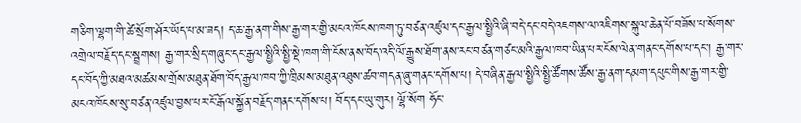གཅིག་ལྷག་གི་ཚེ་སྲོག་ཤོར་ཡོད་པ་མ་ཟད། ད་ཆ་རྒྱ་ནག་གིས་རྒྱ་གར་གྱི་མངའ་ཁོངས་ཁག་ཏུ་བཙན་འཛུལ་དང་རྒྱལ་སྤྱིའི་ཞི་བདེ་དང་བདེ་འཇགས་ལ་འཇིགས་སྐུལ་ཆེན་པོ་བཟོས་པ་སོགས་འགྲེལ་བརྗོད་དང་སྦྲགས། རྒྱ་གར་སྲིད་གཞུང་དང་རྒྱལ་སྤྱིའི་སྤྱི་སྡེ་ཁག་གི་ངོས་ནས་བོད་འདི་ལོ་རྒྱུས་ཐོག་ནས་རང་བཙན་གཙང་མའི་རྒྱལ་ཁབ་ཡིན་པར་ངོས་ལེན་གནང་དགོས་པ་དང་། རྒྱ་གར་དང་བོད་ཀྱི་མཐའ་མཚམས་གྲོས་མཐུན་ཐོག་བོད་རྒྱལ་ཁབ་ཀྱི་ཁྲིམས་མཐུན་འཐུས་ཚབ་གདན་ཞུ་གནང་དགོས་པ། དེ་བཞིན་རྒྱལ་སྤྱིའི་སྤྱི་ཚོགས་ཚོས་རྒྱ་ནག་དམག་དཔུང་གིས་རྒྱ་གར་གྱི་མངའ་ཁོངས་སུ་བཙན་འཛུལ་བྱས་པར་ངོ་རྒོལ་སྐྱོན་བརྗོད་གནང་དགོས་པ། བོད་དང་ཡུ་གུར། ལྷོ་སོག ཧོང་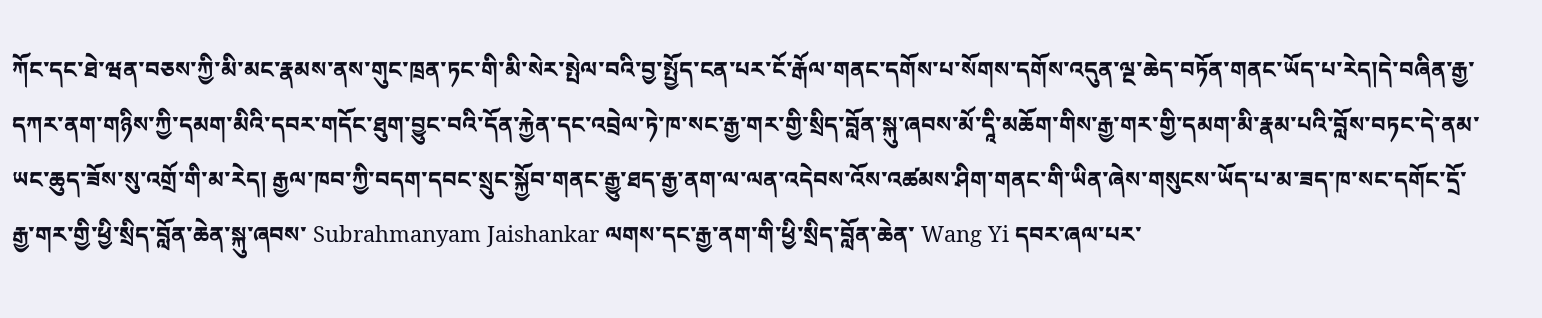ཀོང་དང་ཐེ་ཝན་བཅས་ཀྱི་མི་མང་རྣམས་ནས་གུང་ཁྲན་ཏང་གི་མི་སེར་སྤེལ་བའི་བྱ་སྤྱོད་ངན་པར་ངོ་རྒོལ་གནང་དགོས་པ་སོགས་དགོས་འདུན་ལྔ་ཆེད་བཏོན་གནང་ཡོད་པ་རེད།དེ་བཞིན་རྒྱ་དཀར་ནག་གཉིས་ཀྱི་དམག་མིའི་དབར་གདོང་ཐུག་བྱུང་བའི་དོན་རྐྱེན་དང་འབྲེལ་ཏེ་ཁ་སང་རྒྱ་གར་གྱི་སྲིད་བློན་སྐུ་ཞབས་མོ་དཱི་མཆོག་གིས་རྒྱ་གར་གྱི་དམག་མི་རྣམ་པའི་བློས་བཏང་དེ་ནམ་ཡང་ཆུད་ཟོས་སུ་འགྲོ་གི་མ་རེད། རྒྱལ་ཁབ་ཀྱི་བདག་དབང་སྲུང་སྐྱོབ་གནང་རྒྱུ་ཐད་རྒྱ་ནག་ལ་ལན་འདེབས་འོས་འཚམས་ཤིག་གནང་གི་ཡིན་ཞེས་གསུངས་ཡོད་པ་མ་ཟད་ཁ་སང་དགོང་དྲོ་རྒྱ་གར་གྱི་ཕྱི་སྲིད་བློན་ཆེན་སྐུ་ཞབས་ Subrahmanyam Jaishankar ལགས་དང་རྒྱ་ནག་གི་ཕྱི་སྲིད་བློན་ཆེན་ Wang Yi དབར་ཞལ་པར་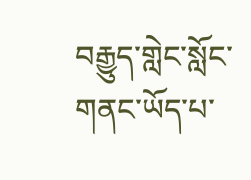བརྒྱུད་གླེང་སློང་གནང་ཡོད་པ་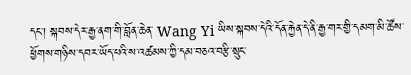དང་། སྐབས་དེར་རྒྱ་ནག་གི་བློན་ཆེན་ Wang Yi ཡིས་སྐབས་དེའི་དོན་རྐྱེན་དེ་ནི་རྒྱ་གར་གྱི་དམག་མི་ཚོས་ཕྱོགས་གཉིས་དབར་ཡོད་པའི་ས་འཚམས་ཀྱི་དམ་བཅའ་བརྩི་སྲུང་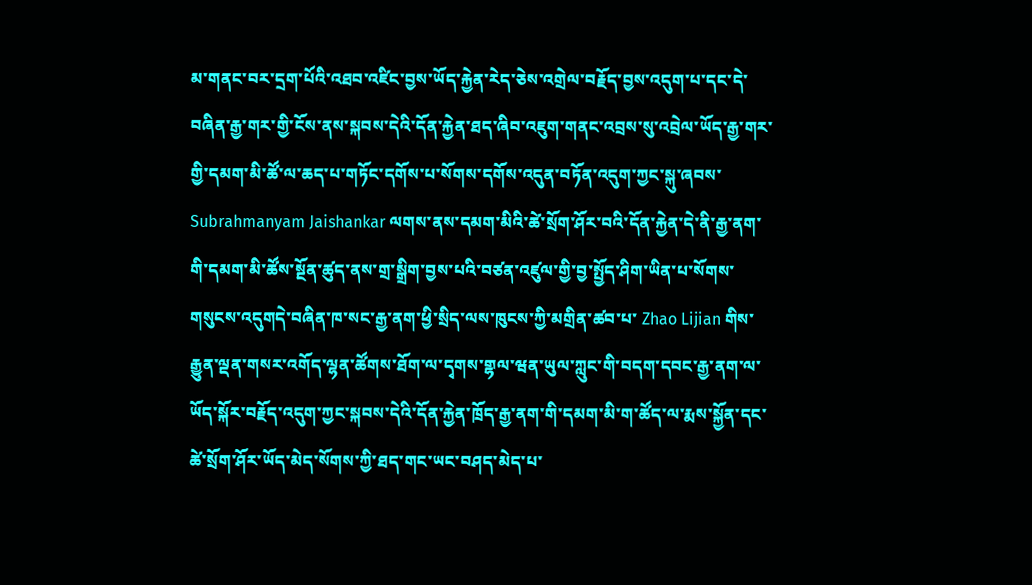མ་གནང་བར་དྲག་པོའི་འཐབ་འཛིང་བྱས་ཡོད་རྐྱེན་རེད་ཅེས་འགྲེལ་བརྗོད་བྱས་འདུག་པ་དང་དེ་བཞིན་རྒྱ་གར་གྱི་ངོས་ནས་སྐབས་དེའི་དོན་རྐྱེན་ཐད་ཞིབ་འཇུག་གནང་འབྲས་སུ་འབྲེལ་ཡོད་རྒྱ་གར་གྱི་དམག་མི་ཚོ་ལ་ཆད་པ་གཏོང་དགོས་པ་སོགས་དགོས་འདུན་བཏོན་འདུག་ཀྱང་སྐུ་ཞབས་ Subrahmanyam Jaishankar ལགས་ནས་དམག་མིའི་ཚེ་སྲོག་ཤོར་བའི་དོན་རྐྱེན་དེ་ནི་རྒྱ་ནག་གི་དམག་མི་ཚོས་སྔོན་ཚུད་ནས་གྲ་སྒྲིག་བྱས་པའི་བཙན་འཛུལ་གྱི་བྱ་སྤྱོད་ཤིག་ཡིན་པ་སོགས་གསུངས་འདུགདེ་བཞིན་ཁ་སང་རྒྱ་ནག་ཕྱི་སྲིད་ལས་ཁུངས་ཀྱི་མགྲིན་ཚབ་པ་ Zhao Lijian གིས་རྒྱུན་ལྡན་གསར་འགོད་ལྷན་ཚོགས་ཐོག་ལ་དྭགས་གྷལ་ཝན་ཡུལ་ཀླུང་གི་བདག་དབང་རྒྱ་ནག་ལ་ཡོད་སྐོར་བརྗོད་འདུག་ཀྱང་སྐབས་དེའི་དོན་རྐྱེན་ཁྲོད་རྒྱ་ནག་གི་དམག་མི་ག་ཚོད་ལ་རྨས་སྐྱོན་དང་ཚེ་སྲོག་ཤོར་ཡོད་མེད་སོགས་ཀྱི་ཐད་གང་ཡང་བཤད་མེད་པ་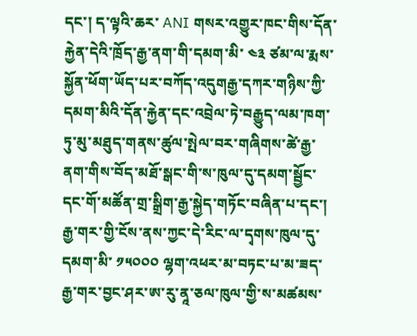དང་། ད་ལྟའི་ཆར་ ANI གསར་འགྱུར་ཁང་གིས་དོན་རྐྱེན་དེའི་ཁྲོད་རྒྱ་ནག་གི་དམག་མི་ ༤༣ ཙམ་ལ་རྨས་སྐྱོན་ཕོག་ཡོད་པར་བཀོད་འདུགརྒྱ་དཀར་གཉིས་ཀྱི་དམག་མིའི་དོན་རྐྱེན་དང་འབྲེལ་ཏེ་བརྒྱུད་ལམ་ཁག་ཏུ་མུ་མཐུད་གནས་ཚུལ་སྤེལ་བར་གཞིགས་ཚེ་རྒྱ་ནག་གིས་བོད་མཐོ་སྒང་གི་ས་ཁུལ་དུ་དམག་སྦྱོང་དང་གོ་མཚོན་གྲ་སྒྲིག་རྒྱ་སྐྱེད་གཏོང་བཞིན་པ་དང་། རྒྱ་གར་གྱི་ངོས་ནས་ཀྱང་དེ་རིང་ལ་དྭགས་ཁུལ་དུ་དམག་མི་ ༡༥༠༠༠ ལྷག་འཕར་མ་བཏང་པ་མ་ཟད་རྒྱ་གར་བྱང་ཤར་ཨ་རུ་ནཱ་ཅལ་ཁུལ་གྱི་ས་མཚམས་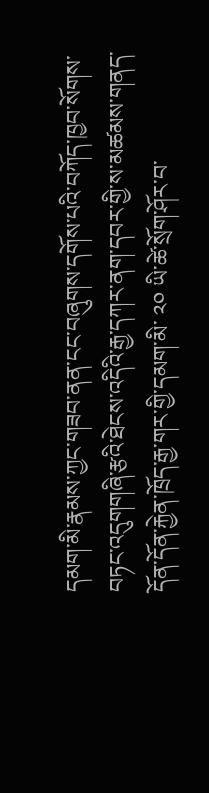དམག་མི་རྣམས་ཀྱང་གཟབ་ནན་ངང་བཞུགས་དགོས་པའི་བཀོད་ཁྱབ་སོགས་བཏང་འདུགགཞི་རྩའི་ཐེངས་འདིའི་རྒྱ་དཀར་ནག་དབར་གྱི་ས་མཚམས་གནད་དོན་དོན་རྐྱེན་ཁྲོད་རྒྱ་གར་གྱི་དམག་མི་ ༢༠ ཡི་ཚེ་སྲོག་ཤོར་བ་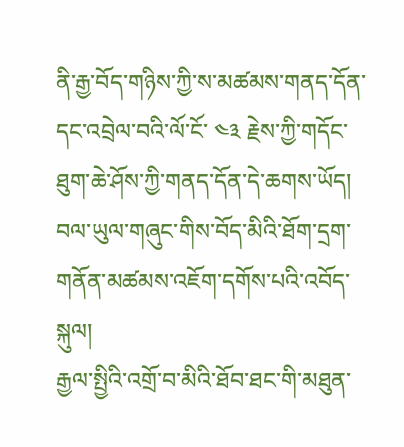ནི་རྒྱ་བོད་གཉིས་ཀྱི་ས་མཚམས་གནད་དོན་དང་འབྲེལ་བའི་ལོ་ངོ་ ༤༣ རྗེས་ཀྱི་གདོང་ཐུག་ཆེ་ཤོས་ཀྱི་གནད་དོན་དེ་ཆགས་ཡོད།
བལ་ཡུལ་གཞུང་གིས་བོད་མིའི་ཐོག་དྲག་གནོན་མཚམས་འཇོག་དགོས་པའི་འབོད་སྐུལ།
རྒྱལ་སྤྱིའི་འགྲོ་བ་མིའི་ཐོབ་ཐང་གི་མཐུན་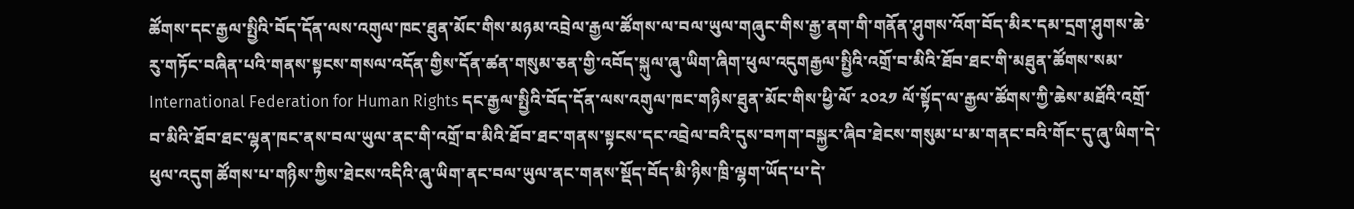ཚོགས་དང་རྒྱལ་སྤྱིའི་བོད་དོན་ལས་འགུལ་ཁང་ཐུན་མོང་གིས་མཉམ་འབྲེལ་རྒྱལ་ཚོགས་ལ་བལ་ཡུལ་གཞུང་གིས་རྒྱ་ནག་གི་གནོན་ཤུགས་འོག་བོད་མིར་དམ་དྲག་ཤུགས་ཆེ་རུ་གཏོང་བཞིན་པའི་གནས་སྟངས་གསལ་འདོན་གྱིས་དོན་ཚན་གསུམ་ཅན་གྱི་འབོད་སྐུལ་ཞུ་ཡིག་ཞིག་ཕུལ་འདུགརྒྱལ་སྤྱིའི་འགྲོ་བ་མིའི་ཐོབ་ཐང་གི་མཐུན་ཚོགས་སམ་ International Federation for Human Rights དང་རྒྱལ་སྤྱིའི་བོད་དོན་ལས་འགུལ་ཁང་གཉིས་ཐུན་མོང་གིས་ཕྱི་ལོ་ ༢༠༢༡ ལོ་སྟོད་ལ་རྒྱལ་ཚོགས་ཀྱི་ཆེས་མཐོའི་འགྲོ་བ་མིའི་ཐོབ་ཐང་ལྷན་ཁང་ནས་བལ་ཡུལ་ནང་གི་འགྲོ་བ་མིའི་ཐོབ་ཐང་གནས་སྟངས་དང་འབྲེལ་བའི་དུས་བཀག་བསྐྱར་ཞིབ་ཐེངས་གསུམ་པ་མ་གནང་བའི་གོང་དུ་ཞུ་ཡིག་དེ་ཕུལ་འདུག ཚོགས་པ་གཉིས་ཀྱིས་ཐེངས་འདིའི་ཞུ་ཡིག་ནང་བལ་ཡུལ་ནང་གནས་སྡོད་བོད་མི་ཉིས་ཁྲི་ལྷག་ཡོད་པ་དེ་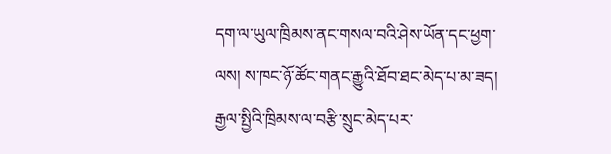དག་ལ་ཡུལ་ཁྲིམས་ནང་གསལ་བའི་ཤེས་ཡོན་དང་ཕྱག་ལས། ས་ཁང་ཉོ་ཚོང་གནང་རྒྱུའི་ཐོབ་ཐང་མེད་པ་མ་ཟད། རྒྱལ་སྤྱིའི་ཁྲིམས་ལ་བརྩི་སྲུང་མེད་པར་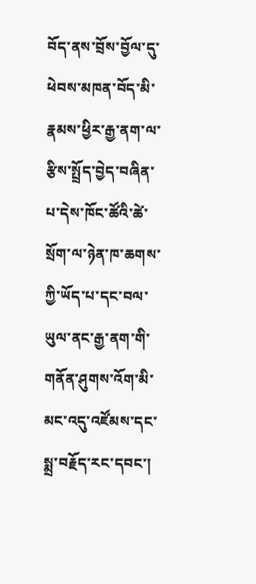བོད་ནས་བྲོས་བྱོལ་དུ་ཕེབས་མཁན་བོད་མི་རྣམས་ཕྱིར་རྒྱ་ནག་ལ་རྩིས་སྤྲོད་བྱེད་བཞིན་པ་དེས་ཁོང་ཚོའི་ཚེ་སྲོག་ལ་ཉེན་ཁ་ཆགས་ཀྱི་ཡོད་པ་དང་བལ་ཡུལ་ནང་རྒྱ་ནག་གི་གནོན་ཤུགས་འོག་མི་མང་འདུ་འཛོམས་དང་སྨྲ་བརྗོད་རང་དབང་།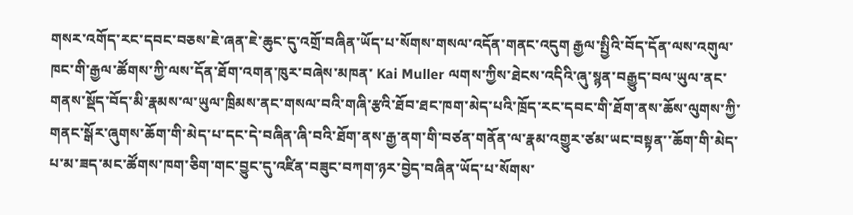གསར་འགོད་རང་དབང་བཅས་ཇེ་ཞན་ཇེ་ཆུང་དུ་འགྲོ་བཞིན་ཡོད་པ་སོགས་གསལ་འདོན་གནང་འདུག རྒྱལ་སྤྱིའི་བོད་དོན་ལས་འགུལ་ཁང་གི་རྒྱལ་ཚོགས་ཀྱི་ལས་དོན་ཐོག་འགན་ཁུར་བཞེས་མཁན་ Kai Muller ལགས་ཀྱིས་ཐེངས་འདིའི་ཞུ་སྙན་བརྒྱུད་བལ་ཡུལ་ནང་གནས་སྡོད་བོད་མི་རྣམས་ལ་ཡུལ་ཁྲིམས་ནང་གསལ་བའི་གཞི་རྩའི་ཐོབ་ཐང་ཁག་མེད་པའི་ཁྲོད་རང་དབང་གི་ཐོག་ནས་ཆོས་ལུགས་ཀྱི་གནང་སྒོར་ཞུགས་ཆོག་གི་མེད་པ་དང་དེ་བཞིན་ཞི་བའི་ཐོག་ནས་རྒྱ་ནག་གི་བཙན་གནོན་ལ་རྣམ་འགྱུར་ཙམ་ཡང་བསྟན་་ཆོག་གི་མེད་པ་མ་ཟད་མང་ཚོགས་ཁག་ཅིག་གང་བྱུང་དུ་འཛིན་བཟུང་བཀག་ཉར་བྱེད་བཞིན་ཡོད་པ་སོགས་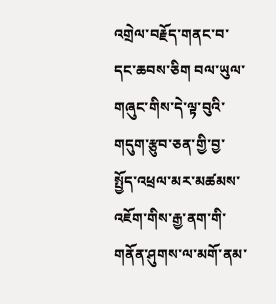འགྲེལ་བརྗོད་གནང་བ་དང་ཆབས་ཅིག བལ་ཡུལ་གཞུང་གིས་དེ་ལྟ་བུའི་གདུག་རྩུབ་ཅན་གྱི་བྱ་སྤྱོད་འཕྲལ་མར་མཚམས་འཇོག་གིས་རྒྱ་ནག་གི་གནོན་ཤུགས་ལ་མགོ་ནམ་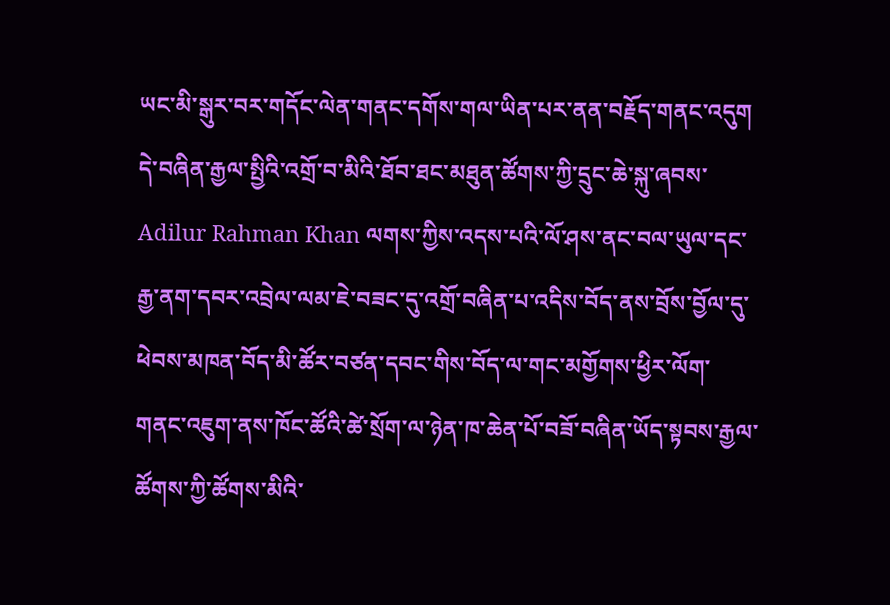ཡང་མི་སྒུར་བར་གདོང་ལེན་གནང་དགོས་གལ་ཡིན་པར་ནན་བརྗོད་གནང་འདུག དེ་བཞིན་རྒྱལ་སྤྱིའི་འགྲོ་བ་མིའི་ཐོབ་ཐང་མཐུན་ཚོགས་ཀྱི་དྲུང་ཆེ་སྐུ་ཞབས་ Adilur Rahman Khan ལགས་ཀྱིས་འདས་པའི་ལོ་ཤས་ནང་བལ་ཡུལ་དང་རྒྱ་ནག་དབར་འབྲེལ་ལམ་ཇེ་བཟང་དུ་འགྲོ་བཞིན་པ་འདིས་བོད་ནས་བྲོས་བྱོལ་དུ་ཕེབས་མཁན་བོད་མི་ཚོར་བཙན་དབང་གིས་བོད་ལ་གང་མགྱོགས་ཕྱིར་ལོག་གནང་འཇུག་ནས་ཁོང་ཚོའི་ཚེ་སྲོག་ལ་ཉེན་ཁ་ཆེན་པོ་བཟོ་བཞིན་ཡོད་སྟབས་རྒྱལ་ཚོགས་ཀྱི་ཚོགས་མིའི་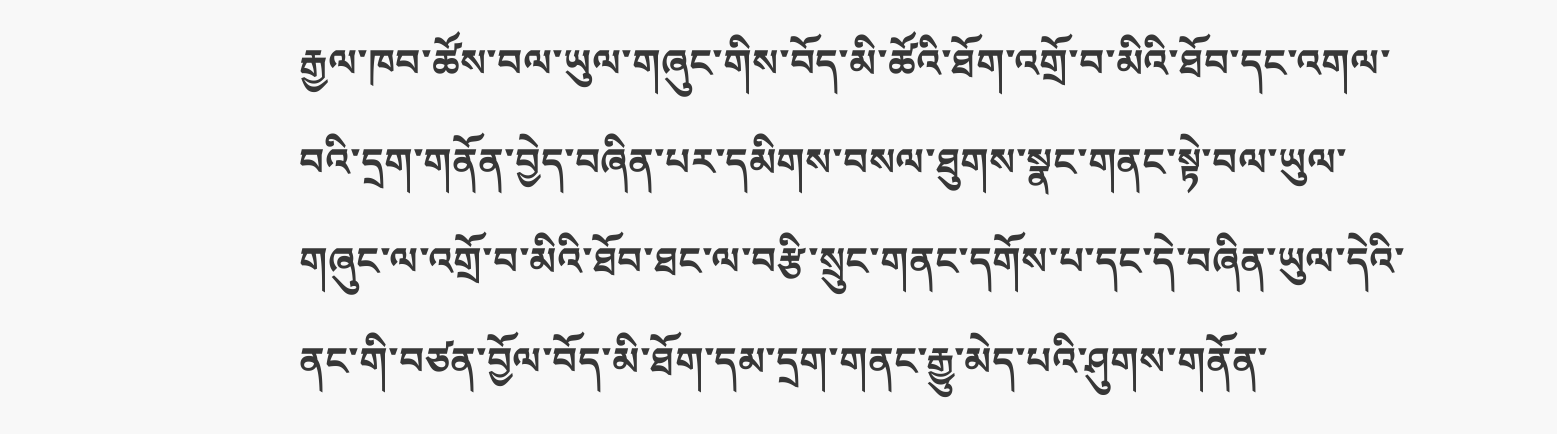རྒྱལ་ཁབ་ཚོས་བལ་ཡུལ་གཞུང་གིས་བོད་མི་ཚོའི་ཐོག་འགྲོ་བ་མིའི་ཐོབ་དང་འགལ་བའི་དྲག་གནོན་བྱེད་བཞིན་པར་དམིགས་བསལ་ཐུགས་སྣང་གནང་སྟེ་བལ་ཡུལ་གཞུང་ལ་འགྲོ་བ་མིའི་ཐོབ་ཐང་ལ་བརྩི་སྲུང་གནང་དགོས་པ་དང་དེ་བཞིན་ཡུལ་དེའི་ནང་གི་བཙན་བྱོལ་བོད་མི་ཐོག་དམ་དྲག་གནང་རྒྱུ་མེད་པའི་ཤུགས་གནོན་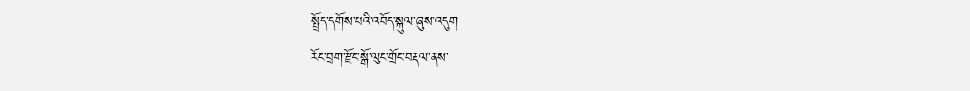སྤྲོད་དགོས་པའི་འབོད་སྐུལ་ཞུས་འདུག
རོང་བྲག་རྫོང་སྒོ་ལུང་གྲོང་བརྡལ་ནས་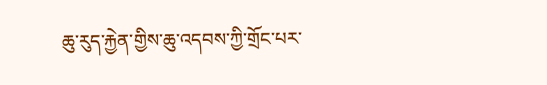ཆུ་རུད་རྐྱེན་གྱིས་ཆུ་འདབས་ཀྱི་གྲོང་པར་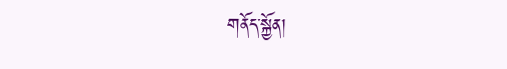གནོད་སྐྱོན།